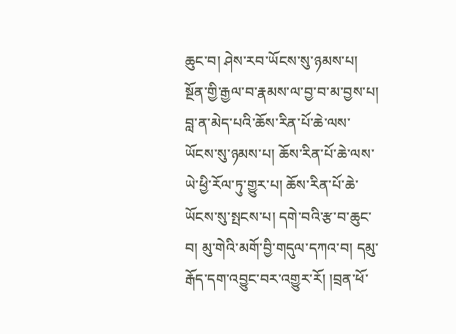ཆུང་བ། ཤེས་རབ་ཡོངས་སུ་ཉམས་པ། སྔོན་གྱི་རྒྱལ་བ་རྣམས་ལ་བྱ་བ་མ་བྱས་པ། བླ་ན་མེད་པའི་ཆོས་རིན་པོ་ཆེ་ལས་ཡོངས་སུ་ཉམས་པ། ཆོས་རིན་པོ་ཆེ་ལས་ཡེ་ཕྱི་རོལ་ཏུ་གྱུར་པ། ཆོས་རིན་པོ་ཆེ་ཡོངས་སུ་སྤངས་པ། དགེ་བའི་རྩ་བ་ཆུང་བ། མུ་གེའི་མགོ་བྱི་གདུལ་དཀའ་བ། དམུ་རྒོད་དག་འབྱུང་བར་འགྱུར་རོ། །བྲན་ཕོ་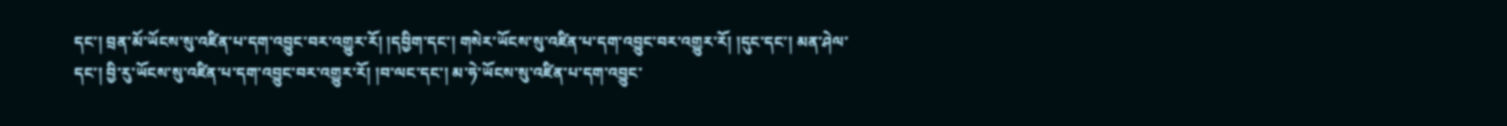དང་། བྲན་མོ་ཡོངས་སུ་འཛིན་པ་དག་འབྱུང་བར་འགྱུར་རོ། །དབྱིག་དང་། གསེར་ཡོངས་སུ་འཛིན་པ་དག་འབྱུང་བར་འགྱུར་རོ། །དུང་དང་། མན་ཤེལ་དང་། བྱི་རུ་ཡོངས་སུ་འཛིན་པ་དག་འབྱུང་བར་འགྱུར་རོ། །བ་ལང་དང་། མ་ཧེ་ཡོངས་སུ་འཛིན་པ་དག་འབྱུང་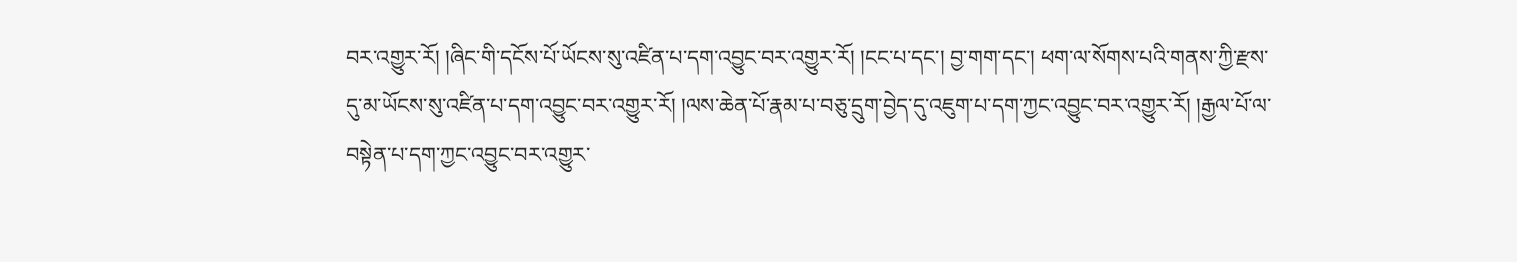བར་འགྱུར་རོ། །ཞིང་གི་དངོས་པོ་ཡོངས་སུ་འཛིན་པ་དག་འབྱུང་བར་འགྱུར་རོ། །ངང་པ་དང་། བྱ་གག་དང་། ཕག་ལ་སོགས་པའི་གནས་ཀྱི་རྫས་དུ་མ་ཡོངས་སུ་འཛིན་པ་དག་འབྱུང་བར་འགྱུར་རོ། །ལས་ཆེན་པོ་རྣམ་པ་བཅུ་དྲུག་བྱེད་དུ་འཇུག་པ་དག་ཀྱང་འབྱུང་བར་འགྱུར་རོ། །རྒྱལ་པོ་ལ་བསྟེན་པ་དག་ཀྱང་འབྱུང་བར་འགྱུར་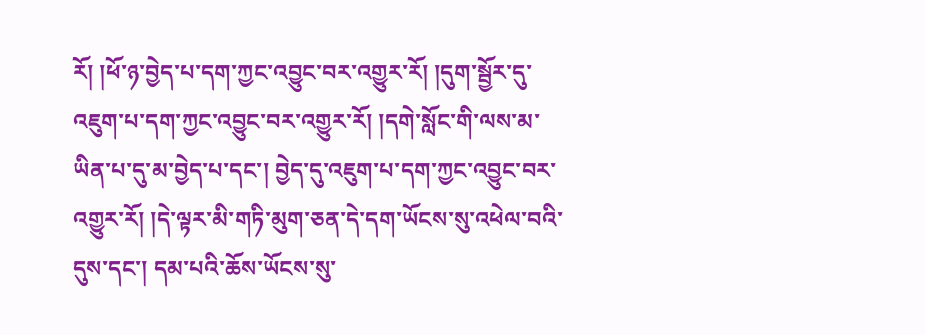རོ། །ཕོ་ཉ་བྱེད་པ་དག་ཀྱང་འབྱུང་བར་འགྱུར་རོ། །དུག་སྦྱོར་དུ་འཇུག་པ་དག་ཀྱང་འབྱུང་བར་འགྱུར་རོ། །དགེ་སློང་གི་ལས་མ་ཡིན་པ་དུ་མ་བྱེད་པ་དང་། བྱེད་དུ་འཇུག་པ་དག་ཀྱང་འབྱུང་བར་འགྱུར་རོ། །དེ་ལྟར་མི་གཏི་མུག་ཅན་དེ་དག་ཡོངས་སུ་འཕེལ་བའི་དུས་དང་། དམ་པའི་ཆོས་ཡོངས་སུ་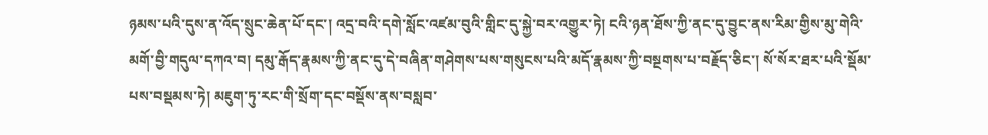ཉམས་པའི་དུས་ན་འོད་སྲུང་ཆེན་པོ་དང་། འདྲ་བའི་དགེ་སློང་འཛམ་བུའི་གླིང་དུ་སྐྱེ་བར་འགྱུར་ཏེ། ངའི་ཉན་ཐོས་ཀྱི་ནང་དུ་བྱུང་ནས་རིམ་གྱིས་མུ་གེའི་མགོ་བྱི་གདུལ་དཀའ་བ། དམུ་རྒོད་རྣམས་ཀྱི་ནང་དུ་དེ་བཞིན་གཤེགས་པས་གསུངས་པའི་མདོ་རྣམས་ཀྱི་བསྔགས་པ་བརྗོད་ཅིང་། སོ་སོར་ཐར་པའི་སྡོམ་པས་བསྡམས་ཏེ། མཇུག་ཏུ་རང་གི་སྲོག་དང་བསྡོས་ནས་བསླབ་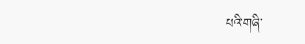པའི་གཞི་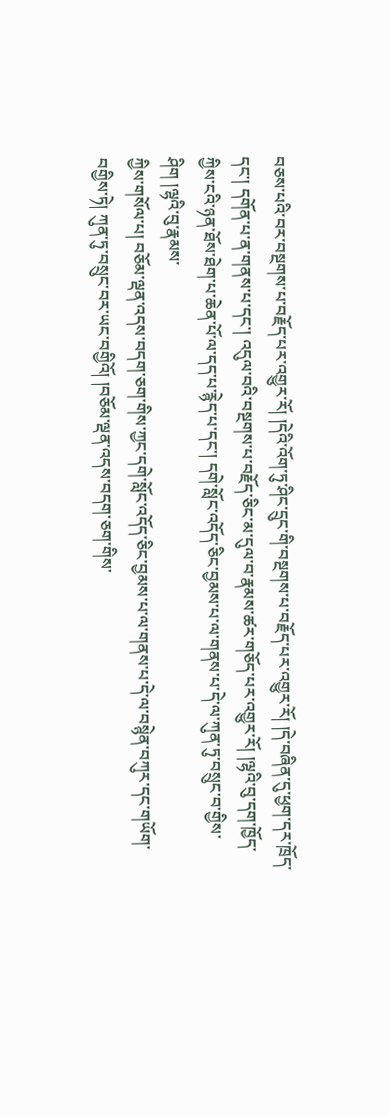བཅས་པའི་བར་བསྔགས་པ་བརྗོད་པར་འགྱུར་རོ། །དེའི་འོག་ཏུ་ཤིང་དྲུང་གི་བསྔགས་པ་བརྗོད་པར་འགྱུར་རོ། །དེ་བཞིན་དུ་ཕྱག་དར་ཁྲོད་དང་། དགོན་པ་ན་གནས་པ་དང་། འདུལ་བའི་བསྔགས་པ་བརྗོད་ཅིང་མ་དུལ་བ་རྣམས་ཚར་གཅོད་པར་འགྱུར་རོ། །ལྷའི་བུ་དག་ཁྱོད་ཀྱིས་ངའི་ཉན་ཐོས་ཐེག་པ་ཆེན་པོ་ལ་དད་པ་རྙེད་པ་དང་། དགེ་སློང་འདོད་ཅིང་བྱམས་པ་ལ་གནས་པ་དེ་ལ་ཀུན་ཏུ་བསྲུང་བ་གྱིས་ཤིག །ལྷའི་བུ་རྣམས་
ཀྱིས་གསོལ་པ། བཅོམ་ལྡན་འདས་བདག་ཅག་གིས་ཀྱང་དགེ་སློང་འདོད་ཅིང་བྱམས་པ་ལ་གནས་པ་དེ་ལ་བསྙེན་བཀུར་དང་གཡོག་བགྱིས་ཏེ། ཀུན་ཏུ་བསྲུང་བར་ཡང་བགྱིའོ། །བཅོམ་ལྡན་འདས་བདག་ཅག་གིས་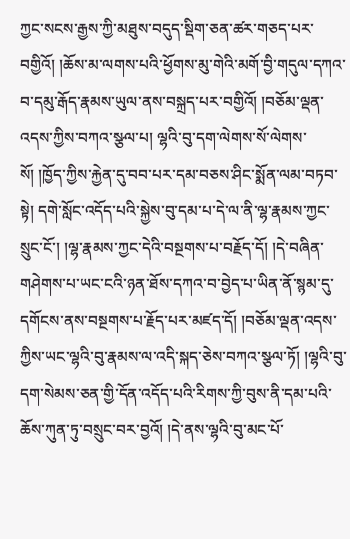ཀྱང་སངས་རྒྱས་ཀྱི་མཐུས་བདུད་སྡིག་ཅན་ཚར་གཅད་པར་བགྱིའོ། །ཆོས་མ་ལགས་པའི་ཕྱོགས་མུ་གེའི་མགོ་བྱི་གདུལ་དཀའ་བ་དམུ་རྒོད་རྣམས་ཡུལ་ནས་བསྐྲད་པར་བགྱིའོ། །བཅོམ་ལྡན་འདས་ཀྱིས་བཀའ་སྩལ་པ། ལྷའི་བུ་དག་ལེགས་སོ་ལེགས་སོ། །ཁྱོད་ཀྱིས་རྐྱེན་དུ་བབ་པར་དམ་བཅས་ཤིང་སྨོན་ལམ་བཏབ་སྟེ། དགེ་སློང་འདོད་པའི་སྐྱེས་བུ་དམ་པ་དེ་ལ་ནི་ལྷ་རྣམས་ཀྱང་སྲུང་ངོ་། །ལྷ་རྣམས་ཀྱང་དེའི་བསྔགས་པ་བརྗོད་དོ། །དེ་བཞིན་གཤེགས་པ་ཡང་ངའི་ཉན་ཐོས་དཀའ་བ་བྱེད་པ་ཡིན་ནོ་སྙམ་དུ་དགོངས་ནས་བསྔགས་པ་རྗོད་པར་མཛད་དོ། །བཅོམ་ལྡན་འདས་ཀྱིས་ཡང་ལྷའི་བུ་རྣམས་ལ་འདི་སྐད་ཅེས་བཀའ་སྩལ་ཏོ། །ལྷའི་བུ་དག་སེམས་ཅན་གྱི་དོན་འདོད་པའི་རིགས་ཀྱི་བུས་ནི་དམ་པའི་ཆོས་ཀུན་ཏུ་བསྲུང་བར་བྱའོ། །དེ་ནས་ལྷའི་བུ་མང་པོ་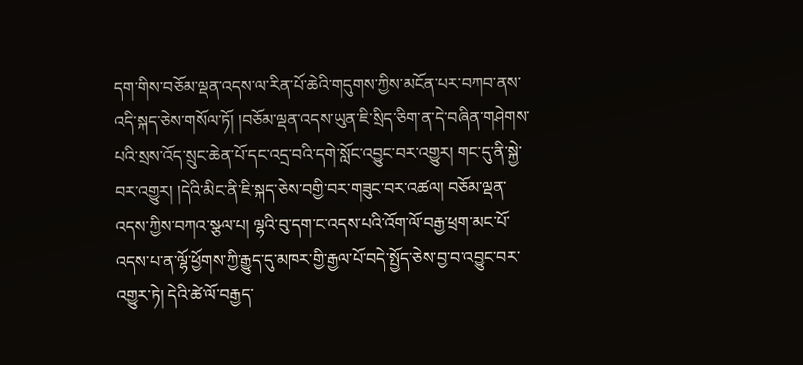དག་གིས་བཅོམ་ལྡན་འདས་ལ་རིན་པོ་ཆེའི་གདུགས་ཀྱིས་མངོན་པར་བཀབ་ནས་འདི་སྐད་ཅེས་གསོལ་ཏོ། །བཅོམ་ལྡན་འདས་ཡུན་ཇི་སྲིད་ཅིག་ན་དེ་བཞིན་གཤེགས་པའི་སྲས་འོད་སྲུང་ཆེན་པོ་དང་འདྲ་བའི་དགེ་སློང་འབྱུང་བར་འགྱུར། གང་དུ་ནི་སྐྱེ་བར་འགྱུར། །དེའི་མིང་ནི་ཇི་སྐད་ཅེས་བགྱི་བར་གཟུང་བར་འཚལ། བཅོམ་ལྡན་འདས་ཀྱིས་བཀའ་སྩལ་པ། ལྷའི་བུ་དག་ང་འདས་པའི་འོག་ལོ་བརྒྱ་ཕྲག་མང་པོ་འདས་པ་ན་ལྷོ་ཕྱོགས་ཀྱི་རྒྱུད་དུ་མཁར་གྱི་རྒྱལ་པོ་བདེ་སྤྱོད་ཅེས་བྱ་བ་འབྱུང་བར་འགྱུར་ཏེ། དེའི་ཚེ་ལོ་བརྒྱད་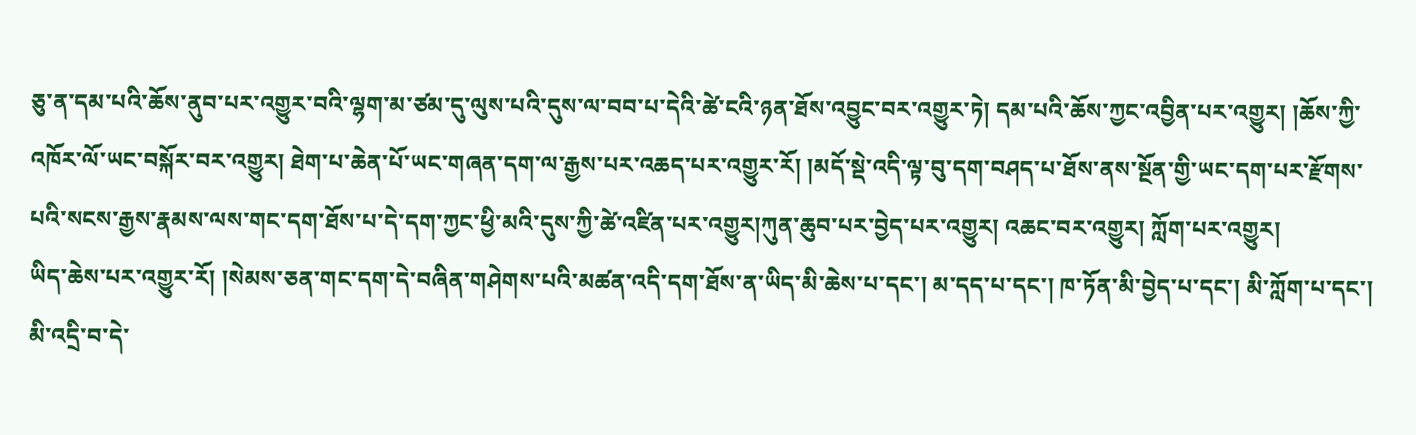ཅུ་ན་དམ་པའི་ཆོས་ནུབ་པར་འགྱུར་བའི་ལྷག་མ་ཙམ་དུ་ལུས་པའི་དུས་ལ་བབ་པ་དེའི་ཚེ་ངའི་ཉན་ཐོས་འབྱུང་བར་འགྱུར་ཏེ། དམ་པའི་ཆོས་ཀྱང་འབྱིན་པར་འགྱུར། །ཆོས་ཀྱི་འཁོར་ལོ་ཡང་བསྐོར་བར་འགྱུར། ཐེག་པ་ཆེན་པོ་ཡང་གཞན་དག་ལ་རྒྱས་པར་འཆད་པར་འགྱུར་རོ། །མདོ་སྡེ་འདི་ལྟ་བུ་དག་བཤད་པ་ཐོས་ནས་སྔོན་གྱི་ཡང་དག་པར་རྫོགས་པའི་སངས་རྒྱས་རྣམས་ལས་གང་དག་ཐོས་པ་དེ་དག་ཀྱང་ཕྱི་མའི་དུས་ཀྱི་ཚེ་འཛིན་པར་འགྱུར།ཀུན་ཆུབ་པར་བྱེད་པར་འགྱུར། འཆང་བར་འགྱུར། ཀློག་པར་འགྱུར།
ཡིད་ཆེས་པར་འགྱུར་རོ། །སེམས་ཅན་གང་དག་དེ་བཞིན་གཤེགས་པའི་མཚན་འདི་དག་ཐོས་ན་ཡིད་མི་ཆེས་པ་དང་། མ་དད་པ་དང་། ཁ་ཏོན་མི་བྱེད་པ་དང་། མི་ཀློག་པ་དང་། མི་འདྲི་བ་དེ་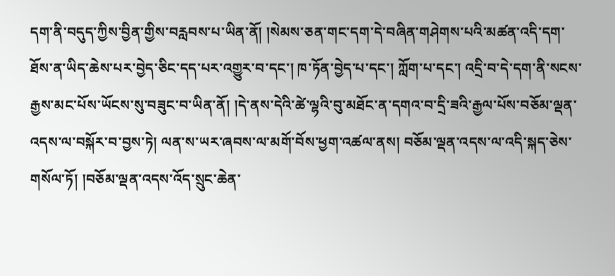དག་ནི་བདུད་ཀྱིས་བྱིན་གྱིས་བརླབས་པ་ཡིན་ནོ། །སེམས་ཅན་གང་དག་དེ་བཞིན་གཤེགས་པའི་མཚན་འདི་དག་ཐོས་ན་ཡིད་ཆེས་པར་བྱེད་ཅིང་དད་པར་འགྱུར་བ་དང་། ཁ་ཏོན་བྱེད་པ་དང་། ཀློག་པ་དང་། འདྲི་བ་དེ་དག་ནི་སངས་རྒྱས་མང་པོས་ཡོངས་སུ་བཟུང་བ་ཡིན་ནོ། །དེ་ནས་དེའི་ཚེ་ལྷའི་བུ་མཐོང་ན་དགའ་བ་དྲི་ཟའི་རྒྱལ་པོས་བཅོམ་ལྡན་འདས་ལ་བསྐོར་བ་བྱས་ཏེ། ལན་ས་ཡར་ཞབས་ལ་མགོ་བོས་ཕྱག་འཚལ་ནས། བཅོམ་ལྡན་འདས་ལ་འདི་སྐད་ཅེས་གསོལ་ཏོ། །བཅོམ་ལྡན་འདས་འོད་སྲུང་ཆེན་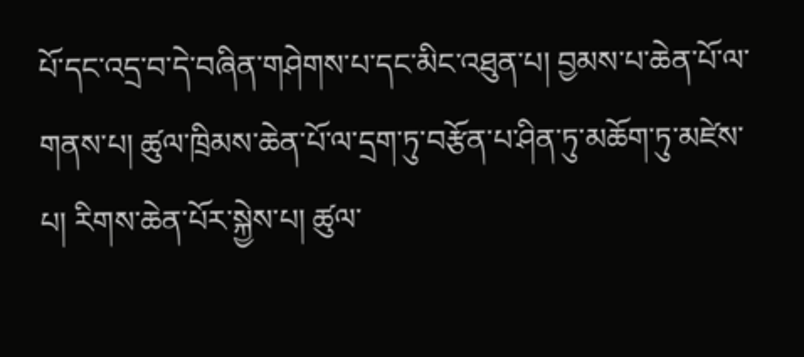པོ་དང་འདྲ་བ་དེ་བཞིན་གཤེགས་པ་དང་མིང་འཐུན་པ། བྱམས་པ་ཆེན་པོ་ལ་གནས་པ། ཚུལ་ཁྲིམས་ཆེན་པོ་ལ་དྲག་ཏུ་བརྩོན་པ་ཤིན་ཏུ་མཆོག་ཏུ་མཛེས་པ། རིགས་ཆེན་པོར་སྐྱེས་པ། ཚུལ་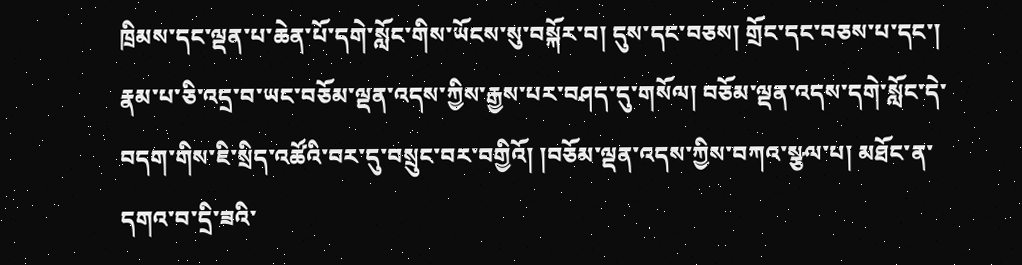ཁྲིམས་དང་ལྡན་པ་ཆེན་པོ་དགེ་སློང་གིས་ཡོངས་སུ་བསྐོར་བ། དུས་དང་བཅས། གྲོང་དང་བཅས་པ་དང་། རྣམ་པ་ཅི་འདྲ་བ་ཡང་བཅོམ་ལྡན་འདས་ཀྱིས་རྒྱས་པར་བཤད་དུ་གསོལ། བཅོམ་ལྡན་འདས་དགེ་སློང་དེ་བདག་གིས་ཇི་སྲིད་འཚོའི་བར་དུ་བསྲུང་བར་བགྱིའོ། །བཅོམ་ལྡན་འདས་ཀྱིས་བཀའ་སྩལ་པ། མཐོང་ན་དགའ་བ་དྲི་ཟའི་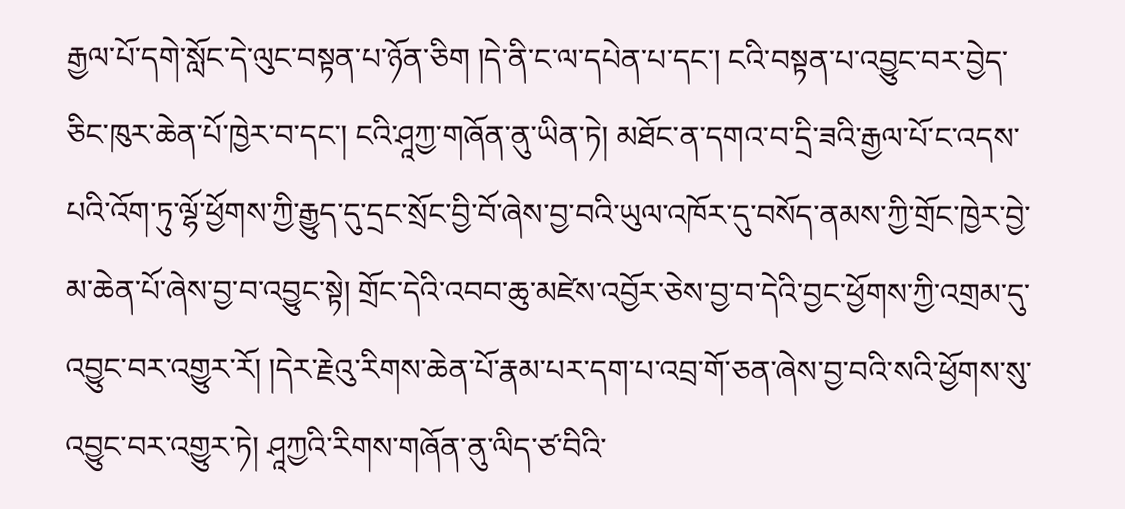རྒྱལ་པོ་དགེ་སློང་དེ་ལུང་བསྟན་པ་ཉོན་ཅིག །དེ་ནི་ང་ལ་དཔེན་པ་དང་། ངའི་བསྟན་པ་འབྱུང་བར་བྱེད་ཅིང་ཁུར་ཆེན་པོ་ཁྱེར་བ་དང་། ངའི་ཤཱཀྱ་གཞོན་ནུ་ཡིན་ཏེ། མཐོང་ན་དགའ་བ་དྲི་ཟའི་རྒྱལ་པོ་ང་འདས་པའི་འོག་ཏུ་ལྷོ་ཕྱོགས་ཀྱི་རྒྱུད་དུ་དྲང་སྲོང་བྱི་བོ་ཞེས་བྱ་བའི་ཡུལ་འཁོར་དུ་བསོད་ནམས་ཀྱི་གྲོང་ཁྱེར་བྱེ་མ་ཆེན་པོ་ཞེས་བྱ་བ་འབྱུང་སྟེ། གྲོང་དེའི་འབབ་ཆུ་མཛེས་འབྱོར་ཅེས་བྱ་བ་དེའི་བྱང་ཕྱོགས་ཀྱི་འགྲམ་དུ་འབྱུང་བར་འགྱུར་རོ། །དེར་རྗེའུ་རིགས་ཆེན་པོ་རྣམ་པར་དག་པ་འབྲ་གོ་ཅན་ཞེས་བྱ་བའི་སའི་ཕྱོགས་སུ་འབྱུང་བར་འགྱུར་ཏེ། ཤཱཀྱའི་རིགས་གཞོན་ནུ་ལིད་ཙ་བིའི་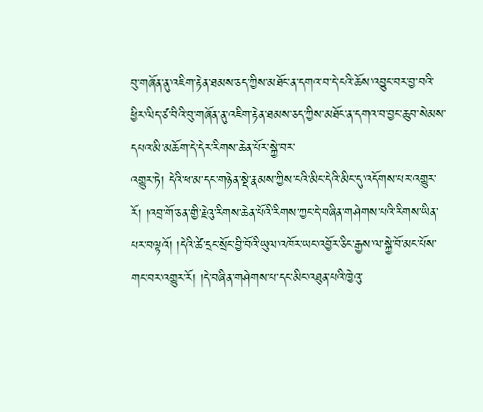བུ་གཞོན་ནུ་འཇིག་རྟེན་ཐམས་ཅད་ཀྱིས་མཐོང་ན་དགའ་བ་དེ་ངའི་ཆོས་འབྱུང་བར་བྱ་བའི་ཕྱིར་ལིད་ཙ་བིའི་བུ་གཞོན་ནུ་འཇིག་རྟེན་ཐམས་ཅད་ཀྱིས་མཐོང་ན་དགའ་བ་བྱང་ཆུབ་སེམས་དཔའ་མི་མཆོག་དེ་དེར་རིགས་ཆེན་པོར་སྐྱེ་བར་
འགྱུར་ཏེ། དེའི་ཕ་མ་དང་གཉེན་སྡེ་རྣམས་ཀྱིས་ངའི་མིང་དེའི་མིང་དུ་འདོགས་པར་འགྱུར་རོ། །འབྲ་གོ་ཅན་གྱི་རྗེའུ་རིགས་ཆེན་པོའི་རིགས་ཀྱང་དེ་བཞིན་གཤེགས་པའི་རིགས་ཡིན་པར་བལྟའོ། །དེའི་ཚེ་དྲང་སྲོང་བྱི་བོའི་ཡུལ་འཁོར་ཡང་འབྱོར་ཅིང་རྒྱས་ལ་སྐྱེ་བོ་མང་པོས་གང་བར་འགྱུར་རོ། །དེ་བཞིན་གཤེགས་པ་དང་མིང་འཐུན་པའི་ཁྱེའུ་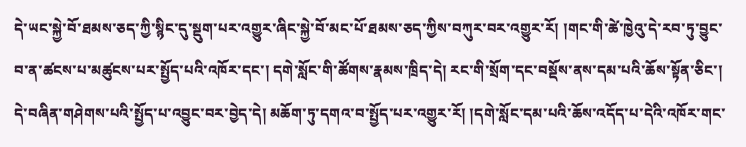དེ་ཡང་སྐྱེ་བོ་ཐམས་ཅད་ཀྱི་སྙིང་དུ་སྡུག་པར་འགྱུར་ཞིང་སྐྱེ་བོ་མང་པོ་ཐམས་ཅད་ཀྱིས་བཀུར་བར་འགྱུར་རོ། །གང་གི་ཚེ་ཁྱེའུ་དེ་རབ་ཏུ་བྱུང་བ་ན་ཚངས་པ་མཚུངས་པར་སྤྱོད་པའི་འཁོར་དང་། དགེ་སློང་གི་ཚོགས་རྣམས་ཁྲིད་དེ། རང་གི་སྲོག་དང་བསྡོས་ནས་དམ་པའི་ཆོས་སྟོན་ཅིང་། དེ་བཞིན་གཤེགས་པའི་སྤྱོད་པ་འབྱུང་བར་བྱེད་དེ། མཆོག་ཏུ་དགའ་བ་སྤྱོད་པར་འགྱུར་རོ། །དགེ་སློང་དམ་པའི་ཆོས་འདོད་པ་དེའི་འཁོར་གང་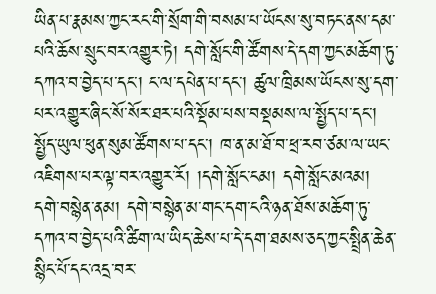ཡིན་པ་རྣམས་ཀྱང་རང་གི་སྲོག་གི་བསམ་པ་ཡོངས་སུ་བཏང་ནས་དམ་པའི་ཆོས་སྲུང་བར་འགྱུར་ཏེ། དགེ་སློང་གི་ཚོགས་དེ་དག་ཀྱང་མཆོག་ཏུ་དཀའ་བ་བྱེད་པ་དང་། ང་ལ་དཔེན་པ་དང་། ཚུལ་ཁྲིམས་ཡོངས་སུ་དག་པར་འགྱུར་ཞིང་སོ་སོར་ཐར་པའི་སྡོམ་པས་བསྡམས་ལ་སྤྱོད་པ་དང་། སྤྱོད་ཡུལ་ཕུན་སུམ་ཚོགས་པ་དང་། ཁ་ན་མ་ཐོ་བ་ཕྲ་རབ་ཙམ་ལ་ཡང་འཇིགས་པར་ལྟ་བར་འགྱུར་རོ། །དགེ་སློང་ངམ། དགེ་སློང་མའམ། དགེ་བསྙེན་ནམ། དགེ་བསྙེན་མ་གང་དག་ངའི་ཉན་ཐོས་མཆོག་ཏུ་དཀའ་བ་བྱེད་པའི་ཚིག་ལ་ཡིད་ཆེས་པ་དེ་དག་ཐམས་ཅད་ཀྱང་སྤྲིན་ཆེན་སྙིང་པོ་དང་འདྲ་བར་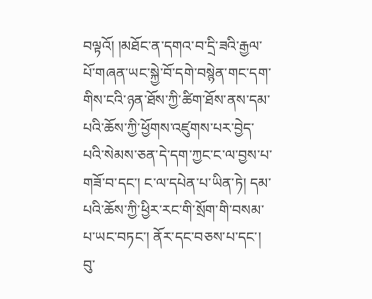བལྟའོ། །མཐོང་ན་དགའ་བ་དྲི་ཟའི་རྒྱལ་པོ་གཞན་ཡང་སྐྱེ་བོ་དགེ་བསྙེན་གང་དག་གིས་ངའི་ཉན་ཐོས་ཀྱི་ཚིག་ཐོས་ནས་དམ་པའི་ཆོས་ཀྱི་ཕྱོགས་འཛུགས་པར་བྱེད་པའི་སེམས་ཅན་དེ་དག་ཀྱང་ང་ལ་བྱས་པ་གཟོ་བ་དང་། ང་ལ་དཔེན་པ་ཡིན་ཏེ། དམ་པའི་ཆོས་ཀྱི་ཕྱིར་རང་གི་སྲོག་གི་བསམ་པ་ཡང་བཏང་། ནོར་དང་བཅས་པ་དང་། བུ་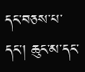དང་བཅས་པ་དང་། ཆུང་མ་དང་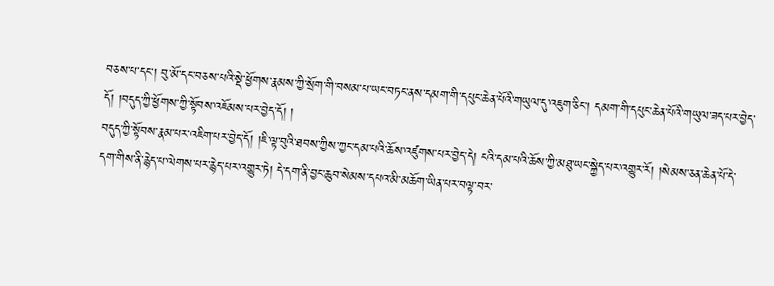བཅས་པ་དང་། བུ་མོ་དང་བཅས་པའི་སྡེ་ཕྱོགས་རྣམས་ཀྱི་སྲོག་གི་བསམ་པ་ཡང་བཏང་ནས་དམག་གི་དཔུང་ཆེན་པོའི་གཡུལ་དུ་འཇུག་ཅིང་། དམག་གི་དཔུང་ཆེན་པོའི་གཡུལ་ཟད་པར་བྱེད་དོ། །བདུད་ཀྱི་ཕྱོགས་ཀྱི་སྟོབས་འཇོམས་པར་བྱེད་དོ། །
བདུད་ཀྱི་སྟོབས་རྣམ་པར་འཇིག་པར་བྱེད་དོ། །ཇི་ལྟ་བུའི་ཐབས་ཀྱིས་ཀྱང་དམ་པའི་ཆོས་འཛུགས་པར་བྱེད་དེ། ངའི་དམ་པའི་ཆོས་ཀྱི་མཐུ་ཡང་སྐྱེད་པར་འགྱུར་རོ། །སེམས་ཅན་ཆེན་པོ་དེ་དག་གིས་ནི་རྙེད་པ་ལེགས་པར་རྙེད་པར་འགྱུར་ཏེ། དེ་དག་ནི་བྱང་ཆུབ་སེམས་དཔའ་མི་མཆོག་ཡིན་པར་བལྟ་བར་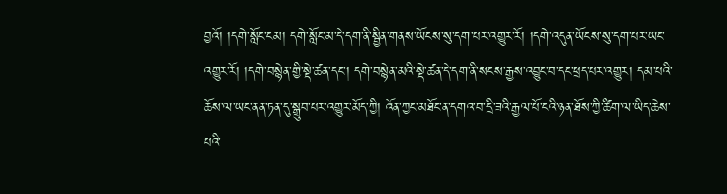བྱའོ། །དགེ་སློང་ངམ། དགེ་སློང་མ་དེ་དག་ནི་སྦྱིན་གནས་ཡོངས་སུ་དག་པར་འགྱུར་རོ། །དགེ་འདུན་ཡོངས་སུ་དག་པར་ཡང་འགྱུར་རོ། །དགེ་བསྙེན་གྱི་སྡེ་ཚན་དང་། དགེ་བསྙེན་མའི་སྡེ་ཚན་དེ་དག་ནི་སངས་རྒྱས་འབྱུང་བ་དང་ཕྲད་པར་འགྱུར། དམ་པའི་ཆོས་ལ་ཡང་ནན་ཏན་དུ་སྒྲུབ་པར་འགྱུར་མོད་ཀྱི། འོན་ཀྱང་མཐོང་ན་དགའ་བ་དྲི་ཟའི་རྒྱལ་པོ་ངའི་ཉན་ཐོས་ཀྱི་ཚིག་ལ་ཡིད་ཆེས་པའི་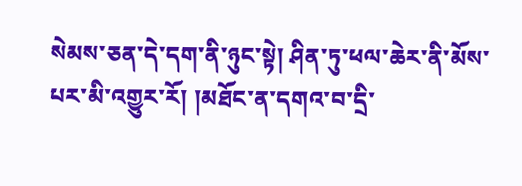སེམས་ཅན་དེ་དག་ནི་ཉུང་སྟེ། ཤིན་ཏུ་ཕལ་ཆེར་ནི་མོས་པར་མི་འགྱུར་རོ། །མཐོང་ན་དགའ་བ་དྲི་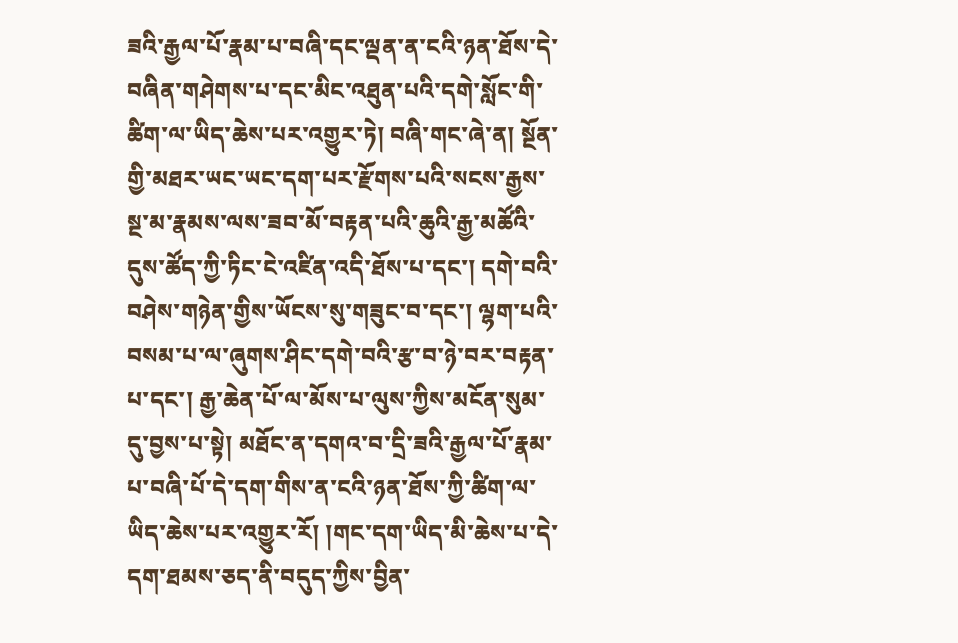ཟའི་རྒྱལ་པོ་རྣམ་པ་བཞི་དང་ལྡན་ན་ངའི་ཉན་ཐོས་དེ་བཞིན་གཤེགས་པ་དང་མིང་འཐུན་པའི་དགེ་སློང་གི་ཚིག་ལ་ཡིད་ཆེས་པར་འགྱུར་ཏེ། བཞི་གང་ཞེ་ན། སྔོན་གྱི་མཐར་ཡང་ཡང་དག་པར་རྫོགས་པའི་སངས་རྒྱས་སྔ་མ་རྣམས་ལས་ཟབ་མོ་བརྟན་པའི་ཆུའི་རྒྱ་མཚོའི་དུས་ཚོད་ཀྱི་ཏིང་ངེ་འཛིན་འདི་ཐོས་པ་དང་། དགེ་བའི་བཤེས་གཉེན་གྱིས་ཡོངས་སུ་གཟུང་བ་དང་། ལྷག་པའི་བསམ་པ་ལ་ཞུགས་ཤིང་དགེ་བའི་རྩ་བ་ཉེ་བར་བརྟན་པ་དང་། རྒྱ་ཆེན་པོ་ལ་མོས་པ་ལུས་ཀྱིས་མངོན་སུམ་དུ་བྱས་པ་སྟེ། མཐོང་ན་དགའ་བ་དྲི་ཟའི་རྒྱལ་པོ་རྣམ་པ་བཞི་པོ་དེ་དག་གིས་ན་ངའི་ཉན་ཐོས་ཀྱི་ཚིག་ལ་ཡིད་ཆེས་པར་འགྱུར་རོ། །གང་དག་ཡིད་མི་ཆེས་པ་དེ་དག་ཐམས་ཅད་ནི་བདུད་ཀྱིས་བྱིན་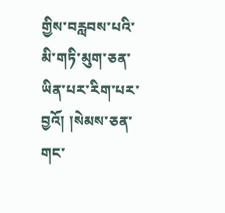གྱིས་བརླབས་པའི་མི་གཏི་མུག་ཅན་ཡིན་པར་རིག་པར་བྱའོ། །སེམས་ཅན་གང་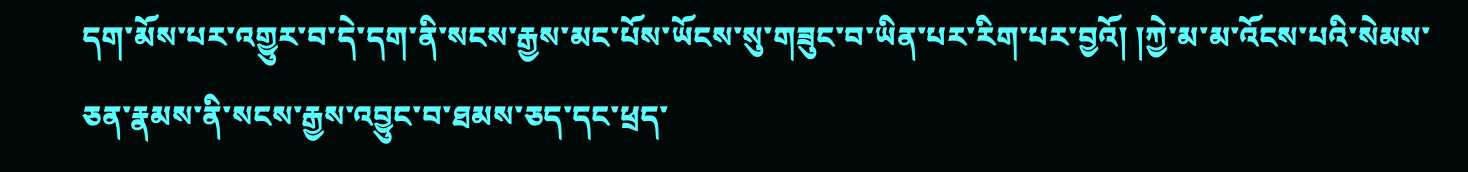དག་མོས་པར་འགྱུར་བ་དེ་དག་ནི་སངས་རྒྱས་མང་པོས་ཡོངས་སུ་གཟུང་བ་ཡིན་པར་རིག་པར་བྱའོ། །ཀྱེ་མ་མ་འོངས་པའི་སེམས་ཅན་རྣམས་ནི་སངས་རྒྱས་འབྱུང་བ་ཐམས་ཅད་དང་ཕྲད་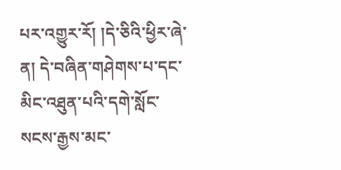པར་འགྱུར་རོ། །དེ་ཅིའི་ཕྱིར་ཞེ་ན། དེ་བཞིན་གཤེགས་པ་དང་མིང་འཐུན་པའི་དགེ་སློང་སངས་རྒྱས་མང་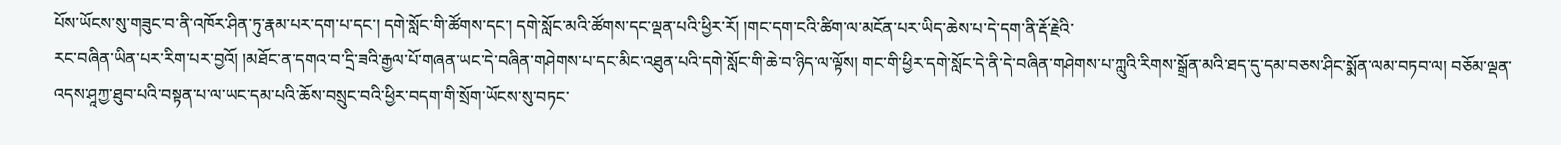པོས་ཡོངས་སུ་གཟུང་བ་ནི་འཁོར་ཤིན་ཏུ་རྣམ་པར་དག་པ་དང་། དགེ་སློང་གི་ཚོགས་དང་། དགེ་སློང་མའི་ཚོགས་དང་ལྡན་པའི་ཕྱིར་རོ། །གང་དག་ངའི་ཚིག་ལ་མངོན་པར་ཡིད་ཆེས་པ་དེ་དག་ནི་རྡོ་རྗེའི་
རང་བཞིན་ཡིན་པར་རིག་པར་བྱའོ། །མཐོང་ན་དགའ་བ་དྲི་ཟའི་རྒྱལ་པོ་གཞན་ཡང་དེ་བཞིན་གཤེགས་པ་དང་མིང་འཐུན་པའི་དགེ་སློང་གི་ཆེ་བ་ཉིད་ལ་ལྟོས། གང་གི་ཕྱིར་དགེ་སློང་དེ་ནི་དེ་བཞིན་གཤེགས་པ་ཀླུའི་རིགས་སྒྲོན་མའི་ཐད་དུ་དམ་བཅས་ཤིང་སྨོན་ལམ་བཏབ་ལ། བཅོམ་ལྡན་འདས་ཤཱཀྱ་ཐུབ་པའི་བསྟན་པ་ལ་ཡང་དམ་པའི་ཆོས་བསྲུང་བའི་ཕྱིར་བདག་གི་སྲོག་ཡོངས་སུ་བཏང་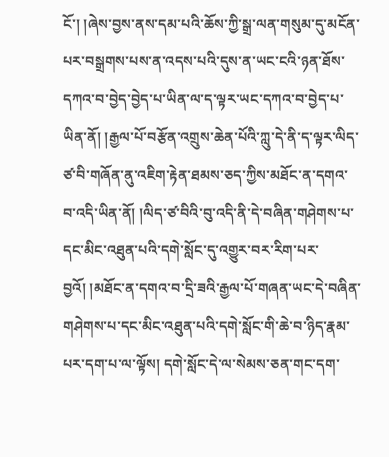ངོ་། །ཞེས་བྱས་ནས་དམ་པའི་ཆོས་ཀྱི་སྒྲ་ལན་གསུམ་དུ་མངོན་པར་བསྒྲགས་པས་ན་འདས་པའི་དུས་ན་ཡང་ངའི་ཉན་ཐོས་དཀའ་བ་བྱེད་བྱེད་པ་ཡིན་ལ་ད་ལྟར་ཡང་དཀའ་བ་བྱེད་པ་ཡིན་ནོ། །རྒྱལ་པོ་བརྩོན་འགྲུས་ཆེན་པོའི་ཀླུ་དེ་ནི་ད་ལྟར་ལིད་ཙ་བི་གཞོན་ནུ་འཇིག་རྟེན་ཐམས་ཅད་ཀྱིས་མཐོང་ན་དགའ་བ་འདི་ཡིན་ནོ། །ལིད་ཙ་བིའི་བུ་འདི་ནི་དེ་བཞིན་གཤེགས་པ་དང་མིང་འཐུན་པའི་དགེ་སློང་དུ་འགྱུར་བར་རིག་པར་བྱའོ། །མཐོང་ན་དགའ་བ་དྲི་ཟའི་རྒྱལ་པོ་གཞན་ཡང་དེ་བཞིན་གཤེགས་པ་དང་མིང་འཐུན་པའི་དགེ་སློང་གི་ཆེ་བ་ཉིད་རྣམ་པར་དག་པ་ལ་ལྟོས། དགེ་སློང་དེ་ལ་སེམས་ཅན་གང་དག་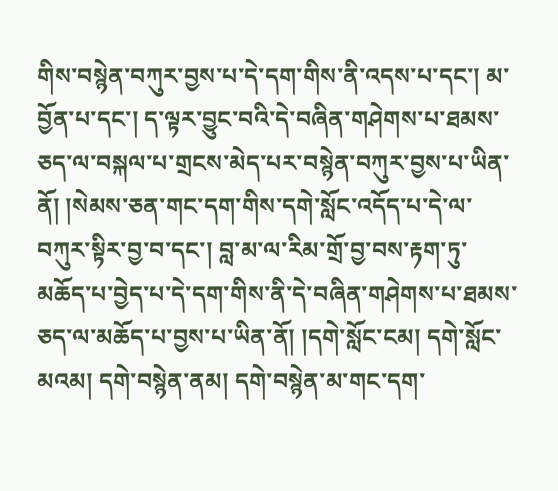གིས་བསྙེན་བཀུར་བྱས་པ་དེ་དག་གིས་ནི་འདས་པ་དང་། མ་བྱོན་པ་དང་། ད་ལྟར་བྱུང་བའི་དེ་བཞིན་གཤེགས་པ་ཐམས་ཅད་ལ་བསྐལ་པ་གྲངས་མེད་པར་བསྙེན་བཀུར་བྱས་པ་ཡིན་ནོ། །སེམས་ཅན་གང་དག་གིས་དགེ་སློང་འདོད་པ་དེ་ལ་བཀུར་སྟིར་བྱ་བ་དང་། བླ་མ་ལ་རིམ་གྲོ་བྱ་བས་རྟག་ཏུ་མཆོད་པ་བྱེད་པ་དེ་དག་གིས་ནི་དེ་བཞིན་གཤེགས་པ་ཐམས་ཅད་ལ་མཆོད་པ་བྱས་པ་ཡིན་ནོ། །དགེ་སློང་ངམ། དགེ་སློང་མའམ། དགེ་བསྙེན་ནམ། དགེ་བསྙེན་མ་གང་དག་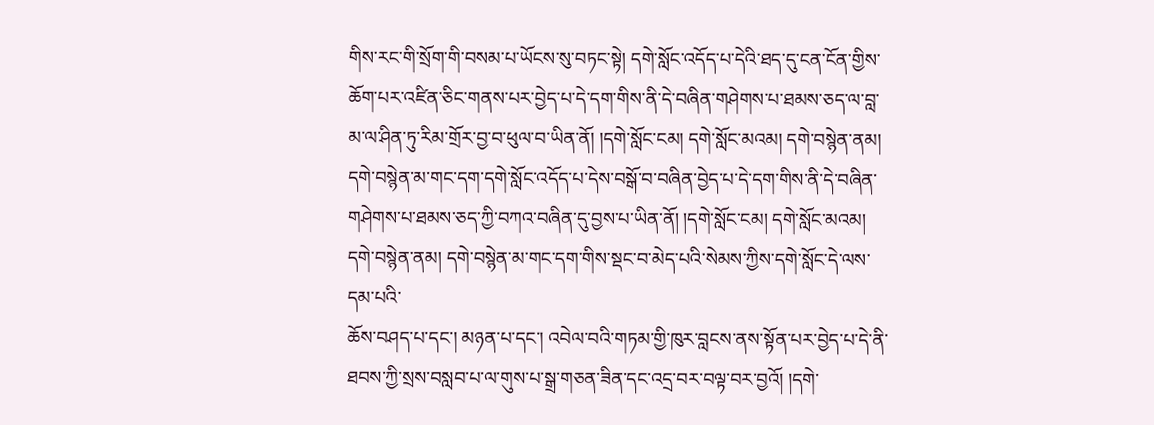གིས་རང་གི་སྲོག་གི་བསམ་པ་ཡོངས་སུ་བཏང་སྟེ། དགེ་སློང་འདོད་པ་དེའི་ཐད་དུ་ངན་ངོན་གྱིས་ཆོག་པར་འཛིན་ཅིང་གནས་པར་བྱེད་པ་དེ་དག་གིས་ནི་དེ་བཞིན་གཤེགས་པ་ཐམས་ཅད་ལ་བླ་མ་ལ་ཤིན་ཏུ་རིམ་གྲོར་བྱ་བ་ཕུལ་བ་ཡིན་ནོ། །དགེ་སློང་ངམ། དགེ་སློང་མའམ། དགེ་བསྙེན་ནམ། དགེ་བསྙེན་མ་གང་དག་དགེ་སློང་འདོད་པ་དེས་བསྒོ་བ་བཞིན་བྱེད་པ་དེ་དག་གིས་ནི་དེ་བཞིན་གཤེགས་པ་ཐམས་ཅད་ཀྱི་བཀའ་བཞིན་དུ་བྱས་པ་ཡིན་ནོ། །དགེ་སློང་ངམ། དགེ་སློང་མའམ། དགེ་བསྙེན་ནམ། དགེ་བསྙེན་མ་གང་དག་གིས་སྡང་བ་མེད་པའི་སེམས་ཀྱིས་དགེ་སློང་དེ་ལས་དམ་པའི་
ཆོས་བཤད་པ་དང་། མཉན་པ་དང་། འབེལ་བའི་གཏམ་གྱི་ཁུར་བླངས་ནས་སྟོན་པར་བྱེད་པ་དེ་ནི་ཐབས་ཀྱི་སྲས་བསླབ་པ་ལ་གུས་པ་སྒྲ་གཅན་ཟིན་དང་འདྲ་བར་བལྟ་བར་བྱའོ། །དགེ་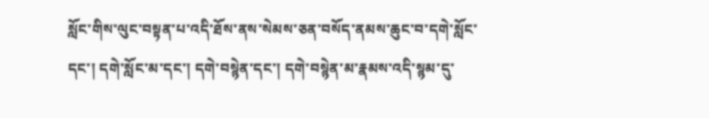སློང་གིས་ལུང་བསྟན་པ་འདི་ཐོས་ནས་སེམས་ཅན་བསོད་ནམས་ཆུང་བ་དགེ་སློང་དང་། དགེ་སློང་མ་དང་། དགེ་བསྙེན་དང་། དགེ་བསྙེན་མ་རྣམས་འདི་སྙམ་དུ་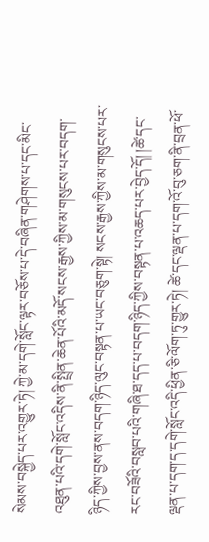སེམས་བསྐྱེད་པར་འགྱུར་ཏེ། ཀྱེ་མ་དགེ་སློང་ལྟར་བཅོས་པ་དེ་བཞིན་གཤེགས་པ་དང་མིང་འཐུན་པའི་དགེ་སློང་འདིས་ནི་སྤྲིན་ཆེན་པོའི་མདོ་སངས་རྒྱས་ཀྱིས་མ་གསུངས་པར་བདག་ཉིད་ཀྱིས་བྱས་ནས་བདག་ཉིད་ལུང་བསྟན་པ་ཡང་བཅུག་སྟེ། སངས་རྒྱས་ཀྱིས་མ་གསུངས་པར་རང་བཟོའི་བསླབ་པའི་གཞི་ཐ་དད་པ་བདག་ཉིད་ཀྱིས་བསྟན་པ་འཆད་པར་བྱེད་དོ། །ཚེ་དང་ལྡན་པ་དག་ད་དགེ་སློང་འདི་ཕྱིན་ཅི་ལོག་ཏུ་གྱུར་ཏེ། ཚེ་དང་ལྡན་པ་དག་འོ་བུ་ཅག་ནི་བྲན་ཕོ་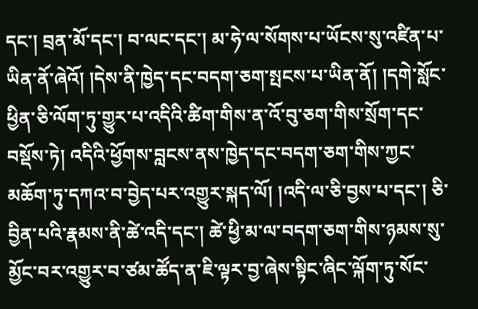དང་། བྲན་མོ་དང་། བ་ལང་དང་། མ་ཧེ་ལ་སོགས་པ་ཡོངས་སུ་འཛིན་པ་ཡིན་ནོ་ཞེའོ། །དེས་ནི་ཁྱེད་དང་བདག་ཅག་སྤངས་པ་ཡིན་ནོ། །དགེ་སློང་ཕྱིན་ཅི་ལོག་ཏུ་གྱུར་པ་འདིའི་ཚིག་གིས་ན་འོ་བུ་ཅག་གིས་སྲོག་དང་བསྡོས་ཏེ། འདིའི་ཕྱོགས་བླངས་ནས་ཁྱེད་དང་བདག་ཅག་གིས་ཀྱང་མཆོག་ཏུ་དཀའ་བ་བྱེད་པར་འགྱུར་སྐད་ལོ། །འདི་ལ་ཅི་བྱས་པ་དང་། ཅི་བྱིན་པའི་རྣམས་ནི་ཚེ་འདི་དང་། ཚེ་ཕྱི་མ་ལ་བདག་ཅག་གིས་ཉམས་སུ་མྱོང་བར་འགྱུར་བ་ཙམ་ཚོད་ན་ཇི་ལྟར་བྱ་ཞེས་སྟིང་ཞིང་ལྐོག་ཏུ་སོང་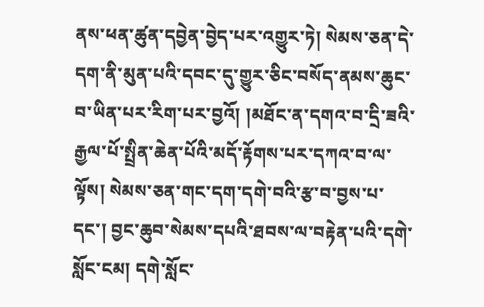ནས་ཕན་ཚུན་དབྱེན་བྱེད་པར་འགྱུར་ཏེ། སེམས་ཅན་དེ་དག་ནི་མུན་པའི་དབང་དུ་གྱུར་ཅིང་བསོད་ནམས་ཆུང་བ་ཡིན་པར་རིག་པར་བྱའོ། །མཐོང་ན་དགའ་བ་དྲི་ཟའི་རྒྱལ་པོ་སྤྲིན་ཆེན་པོའི་མདོ་རྟོགས་པར་དཀའ་བ་ལ་ལྟོས། སེམས་ཅན་གང་དག་དགེ་བའི་རྩ་བ་བྱས་པ་དང་། བྱང་ཆུབ་སེམས་དཔའི་ཐབས་ལ་བརྟེན་པའི་དགེ་སློང་ངམ། དགེ་སློང་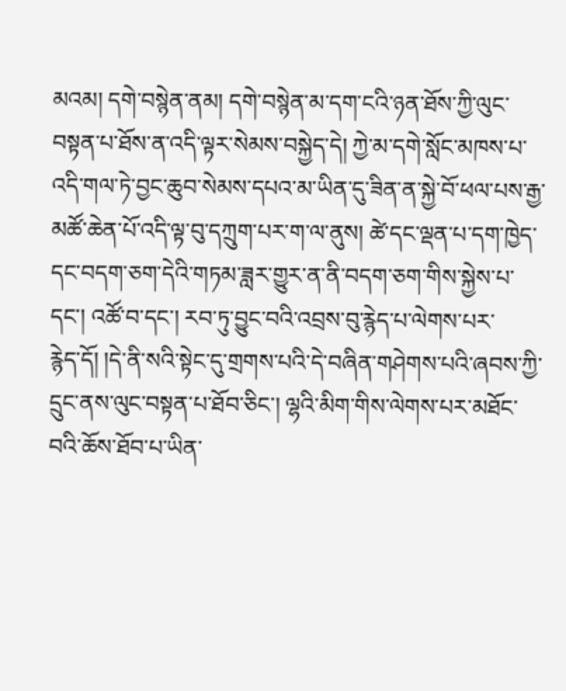མའམ། དགེ་བསྙེན་ནམ། དགེ་བསྙེན་མ་དག་ངའི་ཉན་ཐོས་ཀྱི་ལུང་བསྟན་པ་ཐོས་ན་འདི་ལྟར་སེམས་བསྐྱེད་དེ། ཀྱེ་མ་དགེ་སློང་མཁས་པ་འདི་གལ་ཏེ་བྱང་ཆུབ་སེམས་དཔའ་མ་ཡིན་དུ་ཟིན་ན་སྐྱེ་བོ་ཕལ་པས་རྒྱ་མཚོ་ཆེན་པོ་འདི་ལྟ་བུ་དཀྲུག་པར་ག་ལ་ནུས། ཚེ་དང་ལྡན་པ་དག་ཁྱེད་དང་བདག་ཅག་དེའི་གཏམ་ཟླར་གྱུར་ན་ནི་བདག་ཅག་གིས་སྐྱེས་པ་དང་། འཚོ་བ་དང་། རབ་ཏུ་བྱུང་བའི་འབྲས་བུ་རྙེད་པ་ལེགས་པར་
རྙེད་དོ། །དེ་ནི་སའི་སྟེང་དུ་གྲགས་པའི་དེ་བཞིན་གཤེགས་པའི་ཞབས་ཀྱི་དྲུང་ནས་ལུང་བསྟན་པ་ཐོབ་ཅིང་། ལྷའི་མིག་གིས་ལེགས་པར་མཐོང་བའི་ཆོས་ཐོབ་པ་ཡིན་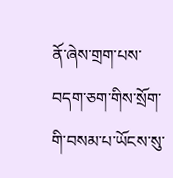ནོ་ཞེས་གྲག་པས་བདག་ཅག་གིས་སྲོག་གི་བསམ་པ་ཡོངས་སུ་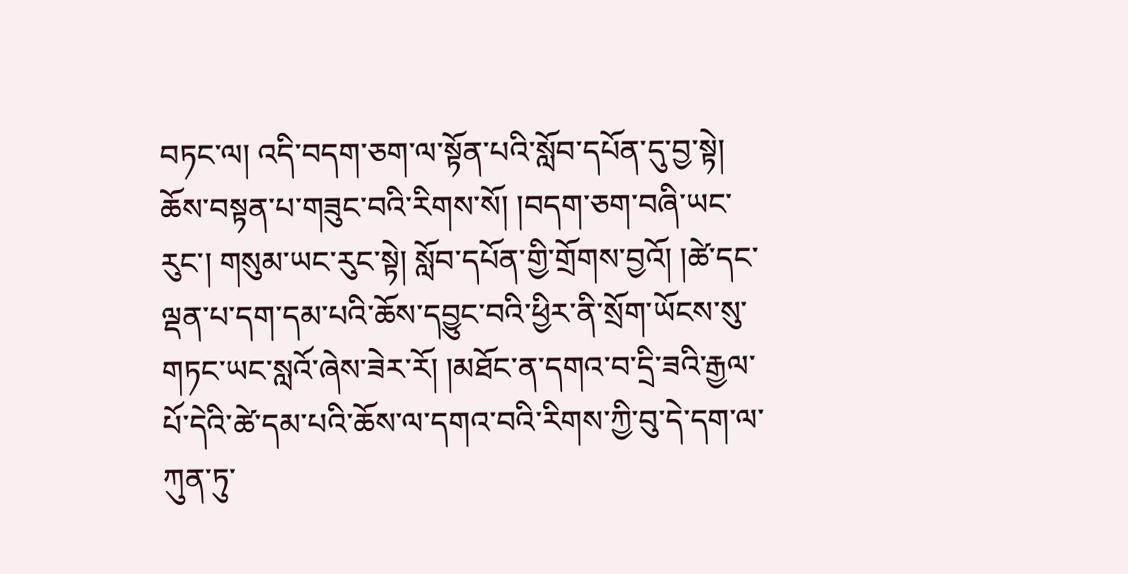བཏང་ལ། འདི་བདག་ཅག་ལ་སྟོན་པའི་སློབ་དཔོན་དུ་བྱ་སྟེ། ཆོས་བསྟན་པ་གཟུང་བའི་རིགས་སོ། །བདག་ཅག་བཞི་ཡང་རུང་། གསུམ་ཡང་རུང་སྟེ། སློབ་དཔོན་གྱི་གྲོགས་བྱའོ། །ཚེ་དང་ལྡན་པ་དག་དམ་པའི་ཆོས་དབྱུང་བའི་ཕྱིར་ནི་སྲོག་ཡོངས་སུ་གཏང་ཡང་སླའོ་ཞེས་ཟེར་རོ། །མཐོང་ན་དགའ་བ་དྲི་ཟའི་རྒྱལ་པོ་དེའི་ཚེ་དམ་པའི་ཆོས་ལ་དགའ་བའི་རིགས་ཀྱི་བུ་དེ་དག་ལ་ཀུན་ཏུ་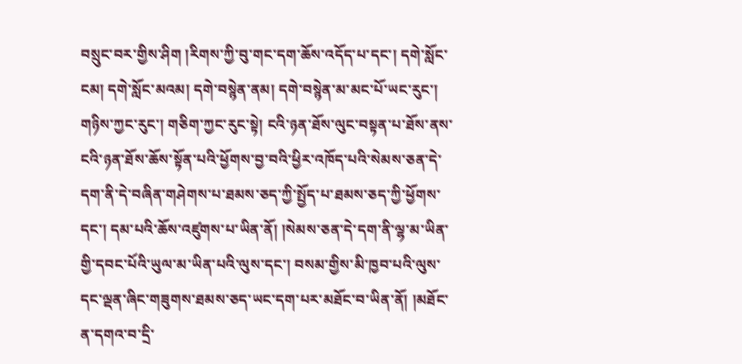བསྲུང་བར་གྱིས་ཤིག །རིགས་ཀྱི་བུ་གང་དག་ཆོས་འདོད་པ་དང་། དགེ་སློང་ངམ། དགེ་སློང་མའམ། དགེ་བསྙེན་ནམ། དགེ་བསྙེན་མ་མང་པོ་ཡང་རུང་། གཉིས་ཀྱང་རུང་། གཅིག་ཀྱང་རུང་སྟེ། ངའི་ཉན་ཐོས་ལུང་བསྟན་པ་ཐོས་ནས་ངའི་ཉན་ཐོས་ཆོས་སྟོན་པའི་ཕྱོགས་བྱ་བའི་ཕྱིར་འཁོད་པའི་སེམས་ཅན་དེ་དག་ནི་དེ་བཞིན་གཤེགས་པ་ཐམས་ཅད་ཀྱི་སྤྱོད་པ་ཐམས་ཅད་ཀྱི་ཕྱོགས་དང་། དམ་པའི་ཆོས་འཛུགས་པ་ཡིན་ནོ། །སེམས་ཅན་དེ་དག་ནི་ལྷ་མ་ཡིན་གྱི་དབང་པོའི་ཡུལ་མ་ཡིན་པའི་ལུས་དང་། བསམ་གྱིས་མི་ཁྱབ་པའི་ལུས་དང་ལྡན་ཞིང་གཟུགས་ཐམས་ཅད་ཡང་དག་པར་མཐོང་བ་ཡིན་ནོ། །མཐོང་ན་དགའ་བ་དྲི་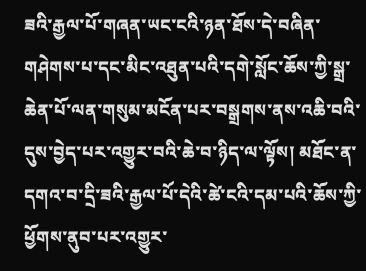ཟའི་རྒྱལ་པོ་གཞན་ཡང་ངའི་ཉན་ཐོས་དེ་བཞིན་གཤེགས་པ་དང་མིང་འཐུན་པའི་དགེ་སློང་ཆོས་ཀྱི་སྒྲ་ཆེན་པོ་ལན་གསུམ་མངོན་པར་བསྒྲགས་ནས་འཆི་བའི་དུས་བྱེད་པར་འགྱུར་བའི་ཆེ་བ་ཉིད་ལ་ལྟོས། མཐོང་ན་དགའ་བ་དྲི་ཟའི་རྒྱལ་པོ་དེའི་ཚེ་ངའི་དམ་པའི་ཆོས་ཀྱི་ཕྱོགས་ནུབ་པར་འགྱུར་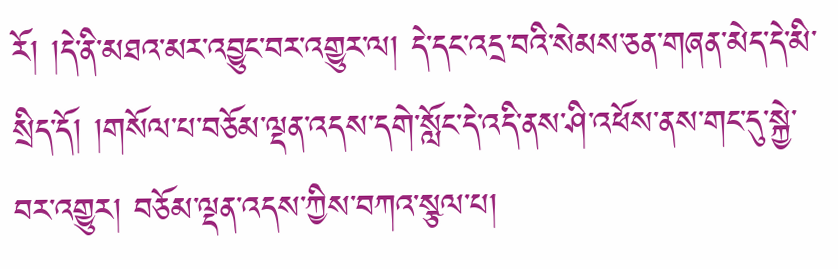རོ། །དེ་ནི་མཐའ་མར་འབྱུང་བར་འགྱུར་ལ། དེ་དང་འདྲ་བའི་སེམས་ཅན་གཞན་མེད་དེ་མི་སྲིད་དོ། །གསོལ་པ་བཅོམ་ལྡན་འདས་དགེ་སློང་དེ་འདི་ནས་ཤི་འཕོས་ནས་གང་དུ་སྐྱེ་བར་འགྱུར། བཅོམ་ལྡན་འདས་ཀྱིས་བཀའ་སྩལ་པ།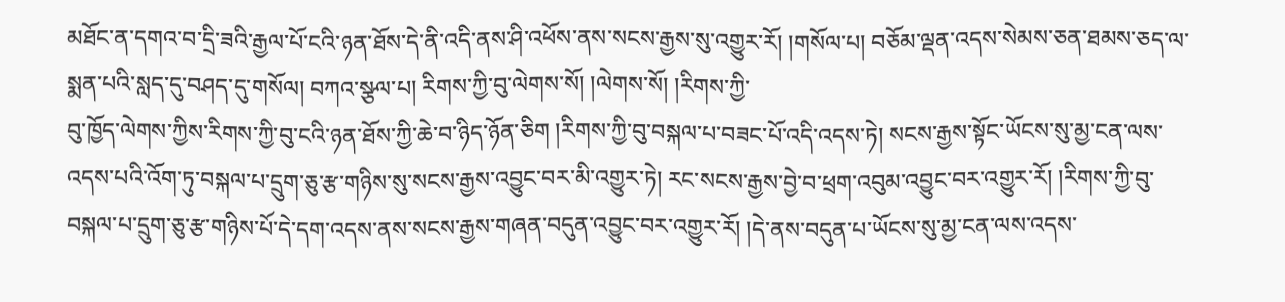མཐོང་ན་དགའ་བ་དྲི་ཟའི་རྒྱལ་པོ་ངའི་ཉན་ཐོས་དེ་ནི་འདི་ནས་ཤི་འཕོས་ནས་སངས་རྒྱས་སུ་འགྱུར་རོ། །གསོལ་པ། བཅོམ་ལྡན་འདས་སེམས་ཅན་ཐམས་ཅད་ལ་སྨན་པའི་སླད་དུ་བཤད་དུ་གསོལ། བཀའ་སྩལ་པ། རིགས་ཀྱི་བུ་ལེགས་སོ། །ལེགས་སོ། །རིགས་ཀྱི་
བུ་ཁྱོད་ལེགས་ཀྱིས་རིགས་ཀྱི་བུ་ངའི་ཉན་ཐོས་ཀྱི་ཆེ་བ་ཉིད་ཉོན་ཅིག །རིགས་ཀྱི་བུ་བསྐལ་པ་བཟང་པོ་འདི་འདས་ཏེ། སངས་རྒྱས་སྟོང་ཡོངས་སུ་མྱ་ངན་ལས་འདས་པའི་འོག་ཏུ་བསྐལ་པ་དྲུག་ཅུ་རྩ་གཉིས་སུ་སངས་རྒྱས་འབྱུང་བར་མི་འགྱུར་ཏེ། རང་སངས་རྒྱས་བྱེ་བ་ཕྲག་འབུམ་འབྱུང་བར་འགྱུར་རོ། །རིགས་ཀྱི་བུ་བསྐལ་པ་དྲུག་ཅུ་རྩ་གཉིས་པོ་དེ་དག་འདས་ནས་སངས་རྒྱས་གཞན་བདུན་འབྱུང་བར་འགྱུར་རོ། །དེ་ནས་བདུན་པ་ཡོངས་སུ་མྱ་ངན་ལས་འདས་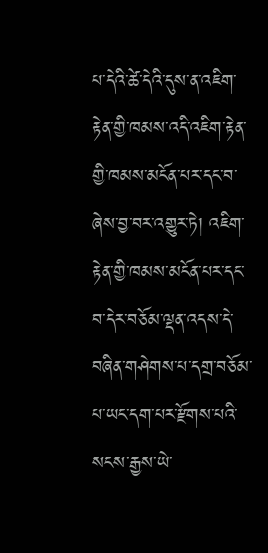པ་དེའི་ཚེ་དེའི་དུས་ན་འཇིག་རྟེན་གྱི་ཁམས་འདི་འཇིག་རྟེན་གྱི་ཁམས་མངོན་པར་དང་བ་ཞེས་བྱ་བར་འགྱུར་ཏེ། འཇིག་རྟེན་གྱི་ཁམས་མངོན་པར་དང་བ་དེར་བཅོམ་ལྡན་འདས་དེ་བཞིན་གཤེགས་པ་དགྲ་བཅོམ་པ་ཡང་དག་པར་རྫོགས་པའི་སངས་རྒྱས་ཡེ་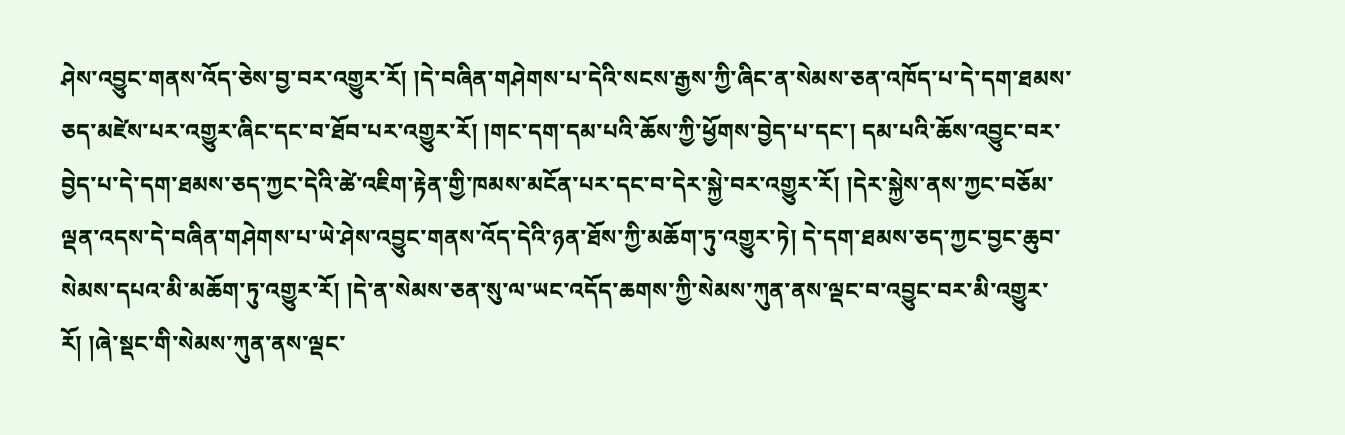ཤེས་འབྱུང་གནས་འོད་ཅེས་བྱ་བར་འགྱུར་རོ། །དེ་བཞིན་གཤེགས་པ་དེའི་སངས་རྒྱས་ཀྱི་ཞིང་ན་སེམས་ཅན་འཁོད་པ་དེ་དག་ཐམས་ཅད་མཛེས་པར་འགྱུར་ཞིང་དང་བ་ཐོབ་པར་འགྱུར་རོ། །གང་དག་དམ་པའི་ཆོས་ཀྱི་ཕྱོགས་བྱེད་པ་དང་། དམ་པའི་ཆོས་འབྱུང་བར་བྱེད་པ་དེ་དག་ཐམས་ཅད་ཀྱང་དེའི་ཚེ་འཇིག་རྟེན་གྱི་ཁམས་མངོན་པར་དང་བ་དེར་སྐྱེ་བར་འགྱུར་རོ། །དེར་སྐྱེས་ནས་ཀྱང་བཅོམ་ལྡན་འདས་དེ་བཞིན་གཤེགས་པ་ཡེ་ཤེས་འབྱུང་གནས་འོད་དེའི་ཉན་ཐོས་ཀྱི་མཆོག་ཏུ་འགྱུར་ཏེ། དེ་དག་ཐམས་ཅད་ཀྱང་བྱང་ཆུབ་སེམས་དཔའ་མི་མཆོག་ཏུ་འགྱུར་རོ། །དེ་ན་སེམས་ཅན་སུ་ལ་ཡང་འདོད་ཆགས་ཀྱི་སེམས་ཀུན་ནས་ལྡང་བ་འབྱུང་བར་མི་འགྱུར་རོ། །ཞེ་སྡང་གི་སེམས་ཀུན་ནས་ལྡང་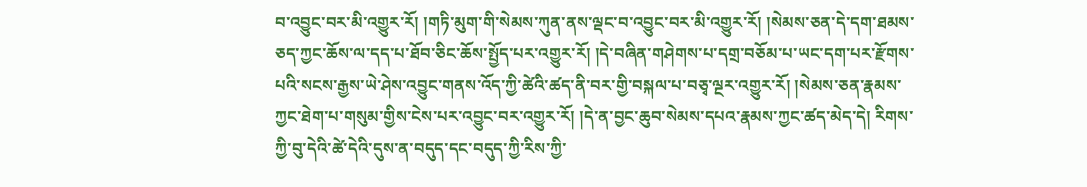བ་འབྱུང་བར་མི་འགྱུར་རོ། །གཏི་མུག་གི་སེམས་ཀུན་ནས་ལྡང་བ་འབྱུང་བར་མི་འགྱུར་རོ། །སེམས་ཅན་དེ་དག་ཐམས་ཅད་ཀྱང་ཆོས་ལ་དད་པ་ཐོབ་ཅིང་ཆོས་སྤྱོད་པར་འགྱུར་རོ། །དེ་བཞིན་གཤེགས་པ་དགྲ་བཅོམ་པ་ཡང་དག་པར་རྫོགས་པའི་སངས་རྒྱས་ཡེ་ཤེས་འབྱུང་གནས་འོད་ཀྱི་ཚེའི་ཚད་ནི་བར་གྱི་བསྐལ་པ་བཅྭ་ལྔར་འགྱུར་རོ། །སེམས་ཅན་རྣམས་ཀྱང་ཐེག་པ་གསུམ་གྱིས་ངེས་པར་འབྱུང་བར་འགྱུར་རོ། །དེ་ན་བྱང་ཆུབ་སེམས་དཔའ་རྣམས་ཀྱང་ཚད་མེད་དེ། རིགས་ཀྱི་བུ་དེའི་ཚེ་དེའི་དུས་ན་བདུད་དང་བདུད་ཀྱི་རིས་ཀྱི་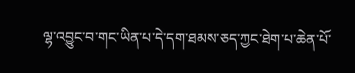ལྷ་འབྱུང་བ་གང་ཡིན་པ་དེ་དག་ཐམས་ཅད་ཀྱང་ཐེག་པ་ཆེན་པོ་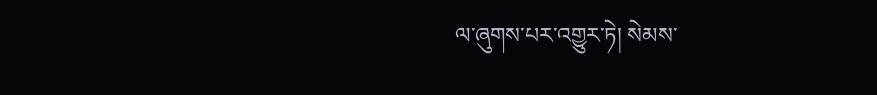ལ་ཞུགས་པར་འགྱུར་ཏེ། སེམས་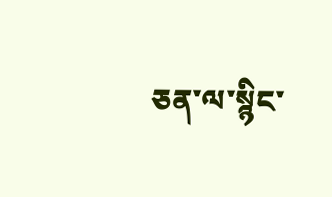ཅན་ལ་སྙིང་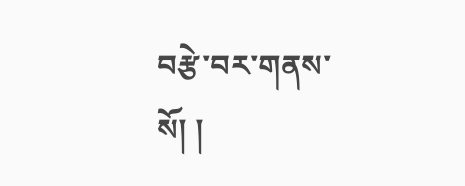བརྩེ་བར་གནས་སོ། །